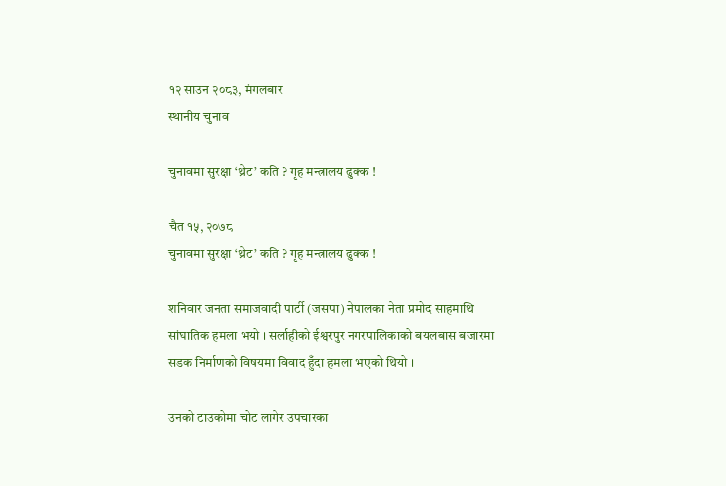१२ साउन २०८३, मंगलबार
स्थानीय चुनाव

चुनावमा सुरक्षा ‘थ्रेट’ कति ? गृह मन्त्रालय ढुक्क !

चैत १५, २०७८
चुनावमा सुरक्षा ‘थ्रेट’ कति ? गृह मन्त्रालय ढुक्क !

शनिवार जनता समाजवादी पार्टी (जसपा) नेपालका नेता प्रमोद साहमाथि सांघातिक हमला भयो । सर्लाहीको ईश्वरपुर नगरपालिकाको बयलबास बजारमा सडक निर्माणको विषयमा विवाद हुँदा हमला भएको थियो ।

उनको टाउकोमा चोट लागेर उपचारका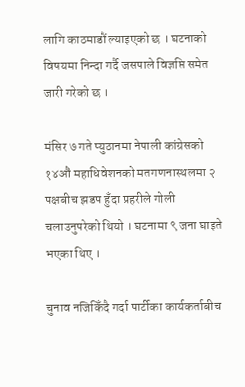लागि काठमाडौं ल्याइएको छ । घटनाको विषयमा निन्दा गर्दै जसपाले विज्ञप्ति समेत जारी गरेको छ ।

मंसिर ७ गते प्युठानमा नेपाली कांग्रेसको १४औं महाधिवेशनको मतगणनास्थलमा २ पक्षबीच झडप हुँदा प्रहरीले गोली चलाउनुपरेको थियो । घटनामा ९ जना घाइते भएका थिए ।

चुनाव नजिकिँदै गर्दा पार्टीका कार्यकर्ताबीच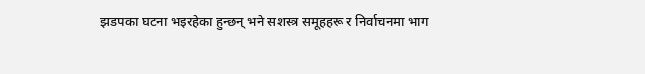झडपका घटना भइरहेका हुन्छन् भने सशस्त्र समूहहरू र निर्वाचनमा भाग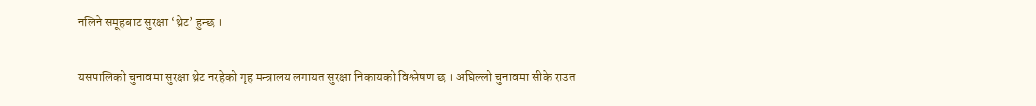नलिने समूहबाट सुरक्षा ‘थ्रेट’ हुन्छ ।

यसपालिको चुनावमा सुरक्षा थ्रेट नरहेको गृह मन्त्रालय लगायत सुरक्षा निकायको विश्लेषण छ । अघिल्लो चुनावमा सीके राउत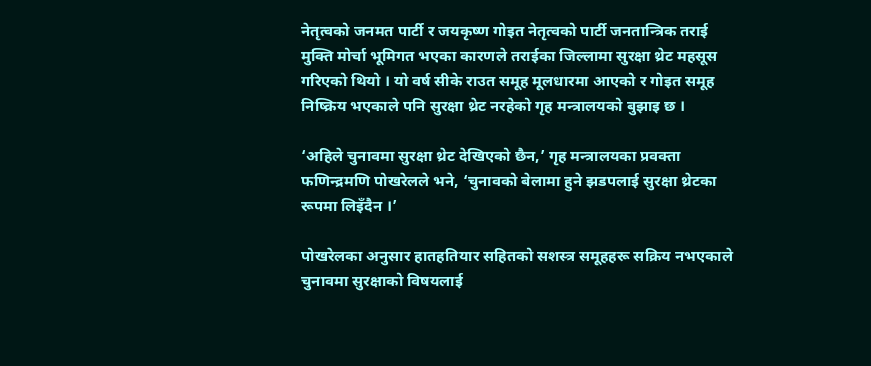नेतृत्वको जनमत पार्टी र जयकृष्ण गोइत नेतृत्वको पार्टी जनतान्त्रिक तराई मुक्ति मोर्चा भूमिगत भएका कारणले तराईका जिल्लामा सुरक्षा थ्रेट महसूस गरिएको थियो । यो वर्ष सीके राउत समूह मूलधारमा आएको र गोइत समूह निष्क्रिय भएकाले पनि सुरक्षा थ्रेट नरहेको गृह मन्त्रालयको बुझाइ छ ।

‘अहिले चुनावमा सुरक्षा थ्रेट देखिएको छैन,’ गृह मन्त्रालयका प्रवक्ता फणिन्द्रमणि पोखरेलले भने, ‘चुनावको बेलामा हुने झडपलाई सुरक्षा थ्रेटका रूपमा लिइँदैन ।’

पोखरेलका अनुसार हातहतियार सहितको सशस्त्र समूहहरू सक्रिय नभएकाले चुनावमा सुरक्षाको विषयलाई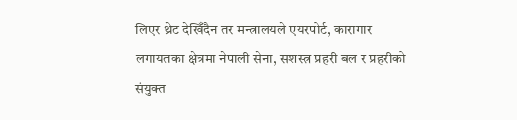लिएर थ्रेट देखिँदैन तर मन्त्रालयले एयरपोर्ट, कारागार लगायतका क्षेत्रमा नेपाली सेना, सशस्त्र प्रहरी बल र प्रहरीको संयुक्त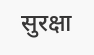सुरक्षा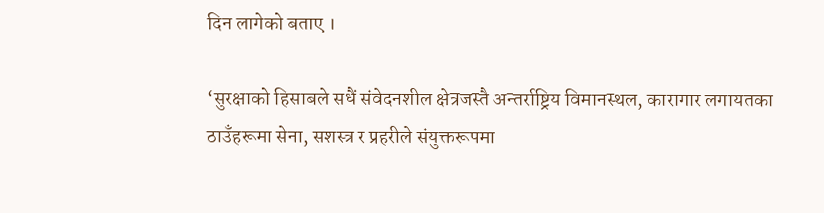दिन लागेको बताए ।

‘सुरक्षाको हिसाबले सधैं संवेदनशील क्षेत्रजस्तै अन्तर्राष्ट्रिय विमानस्थल, कारागार लगायतका ठाउँहरूमा सेना, सशस्त्र र प्रहरीले संयुक्तरूपमा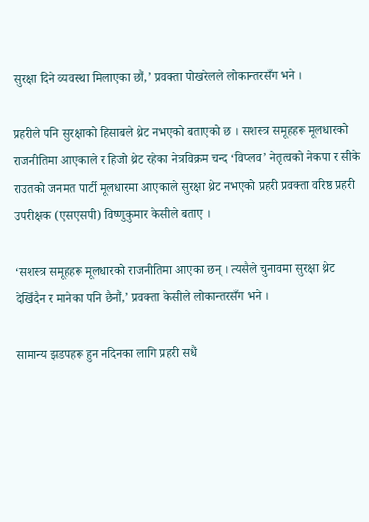सुरक्षा दिने व्यवस्था मिलाएका छौं,’ प्रवक्ता पोखरेलले लोकान्तरसँग भने ।

प्रहरीले पनि सुरक्षाको हिसाबले थ्रेट नभएको बताएको छ । सशस्त्र समूहहरू मूलधारको राजनीतिमा आएकाले र हिजो थ्रेट रहेका नेत्रविक्रम चन्द ‘विप्लव’ नेतृत्वको नेकपा र सीके राउतको जनमत पार्टी मूलधारमा आएकाले सुरक्षा थ्रेट नभएको प्रहरी प्रवक्ता वरिष्ठ प्रहरी उपरीक्षक (एसएसपी) विष्णुकुमार केसीले बताए ।

‘सशस्त्र समूहहरू मूलधारको राजनीतिमा आएका छन् । त्यसैले चुनावमा सुरक्षा थ्रेट देखिँदैन र मानेका पनि छैनौं,’ प्रवक्ता केसीले लोकान्तरसँग भने ।

सामान्य झडपहरू हुन नदिनका लागि प्रहरी सधैं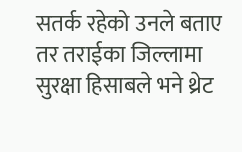सतर्क रहेको उनले बताए तर तराईका जिल्लामा सुरक्षा हिसाबले भने थ्रेट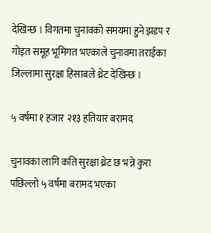देखिन्छ । विगतमा चुनावको समयमा हुने झडप र गोइत समूह भूमिगत भएकाले चुनावमा तराईका जिल्लामा सुरक्षा हिसाबले थ्रेट देखिन्छ ।

५ वर्षमा १ हजार २१३ हतियार बरामद

चुनावका लागि कति सुरक्षा थ्रेट छ भन्ने कुरा पछिल्लो ५ वर्षमा बरामद भएका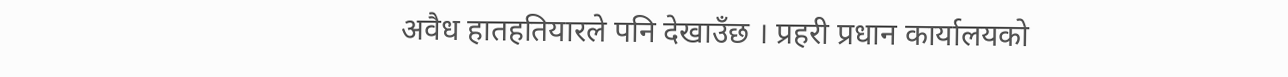अवैध हातहतियारले पनि देखाउँछ । प्रहरी प्रधान कार्यालयको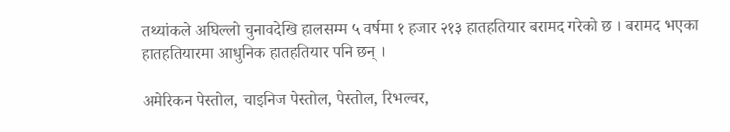तथ्यांकले अघिल्लो चुनावदेखि हालसम्म ५ वर्षमा १ हजार २१३ हातहतियार बरामद गरेको छ । बरामद भएका हातहतियारमा आधुनिक हातहतियार पनि छन् ।

अमेरिकन पेस्तोल, चाइनिज पेस्तोल, पेस्तोल, रिभल्वर,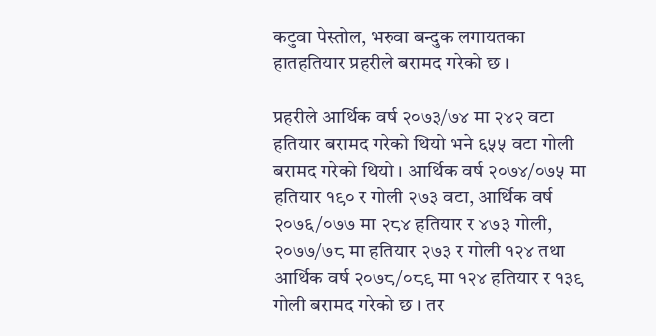कटुवा पेस्तोल, भरुवा बन्दुक लगायतका हातहतियार प्रहरीले बरामद गरेको छ ।

प्रहरीले आर्थिक वर्ष २०७३/७४ मा २४२ वटा हतियार बरामद गरेको थियो भने ६५५ वटा गोली बरामद गरेको थियो । आर्थिक वर्ष २०७४/०७५ मा हतियार १९० र गोली २७३ वटा, आर्थिक वर्ष २०७६/०७७ मा २८४ हतियार र ४७३ गोली, २०७७/७८ मा हतियार २७३ र गोली १२४ तथा आर्थिक वर्ष २०७८/०८९ मा १२४ हतियार र १३९ गोली बरामद गरेको छ । तर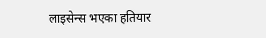लाइसेन्स भएका हतियार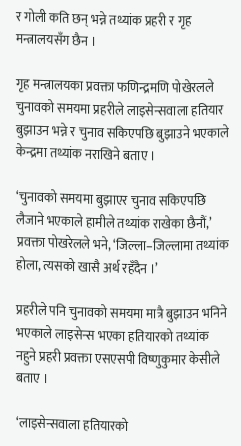र गोली कति छन् भन्ने तथ्यांक प्रहरी र गृह मन्त्रालयसँग छैन ।

गृह मन्त्रालयका प्रवक्ता फणिन्द्रमणि पोखेरलले चुनावको समयमा प्रहरीले लाइसेन्सवाला हतियार बुझाउन भन्ने र चुनाव सकिएपछि बुझाउने भएकाले केन्द्रमा तथ्यांक नराखिने बताए ।

‘चुनावको समयमा बुझाएर चुनाव सकिएपछि लैजाने भएकाले हामीले तथ्यांक राखेका छैनौं,’ प्रवक्ता पोखरेलले भने, ‘जिल्ला–जिल्लामा तथ्यांक होला, त्यसको खासै अर्थ रहँदैन ।’

प्रहरीले पनि चुनावको समयमा मात्रै बुझाउन भनिने भएकाले लाइसेन्स भएका हतियारको तथ्यांक नहुने प्रहरी प्रवक्ता एसएसपी विष्णुकुमार केसीले बताए ।

‘लाइसेन्सवाला हतियारको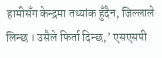हामीसँग केन्द्रमा तथ्यांक हुँदैन, जिल्लाले लिन्छ । उसैले फिर्ता दिन्छ,’ एसएसपी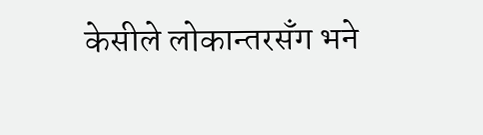केसीले लोकान्तरसँग भने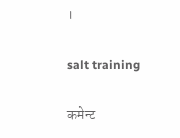।

salt training

कमेन्ट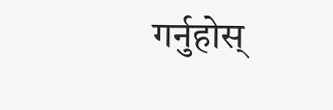गर्नुहोस्